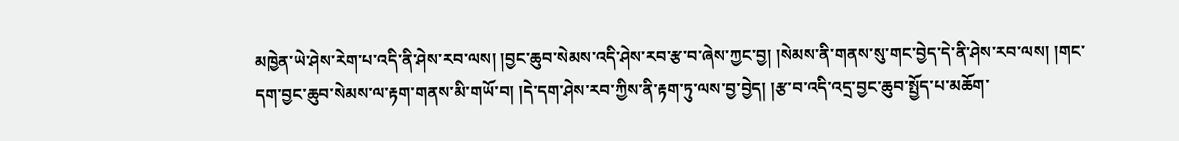མཁྱེན་ཡེ་ཤེས་རེག་པ་འདི་ནི་ཤེས་རབ་ལས། །བྱང་ཆུབ་སེམས་འདི་ཤེས་རབ་རྩ་བ་ཞེས་ཀྱང་བྱ། །སེམས་ནི་གནས་སུ་གང་བྱེད་དེ་ནི་ཤེས་རབ་ལས། །གང་དག་བྱང་ཆུབ་སེམས་ལ་རྟག་གནས་མི་གཡོ་བ། །དེ་དག་ཤེས་རབ་ཀྱིས་ནི་རྟག་ཏུ་ལས་བྱ་བྱེད། །རྩ་བ་འདི་འདྲ་བྱང་ཆུབ་སྤྱོད་པ་མཆོག་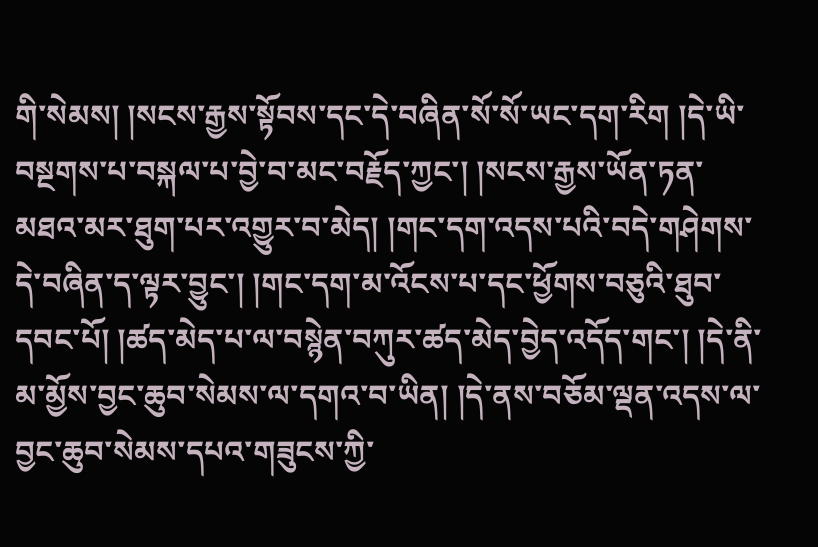གི་སེམས། །སངས་རྒྱས་སྟོབས་དང་དེ་བཞིན་སོ་སོ་ཡང་དག་རིག །དེ་ཡི་བསྔགས་པ་བསྐལ་པ་བྱེ་བ་མང་བརྗོད་ཀྱང་། །སངས་རྒྱས་ཡོན་ཏན་མཐའ་མར་ཐུག་པར་འགྱུར་བ་མེད། །གང་དག་འདས་པའི་བདེ་གཤེགས་དེ་བཞིན་ད་ལྟར་བྱུང་། །གང་དག་མ་འོངས་པ་དང་ཕྱོགས་བཅུའི་ཐུབ་དབང་པོ། །ཚད་མེད་པ་ལ་བསྙེན་བཀུར་ཚད་མེད་བྱེད་འདོད་གང་། །དེ་ནི་མ་མྱོས་བྱང་ཆུབ་སེམས་ལ་དགའ་བ་ཡིན། །དེ་ནས་བཅོམ་ལྡན་འདས་ལ་བྱང་ཆུབ་སེམས་དཔའ་གཟུངས་ཀྱི་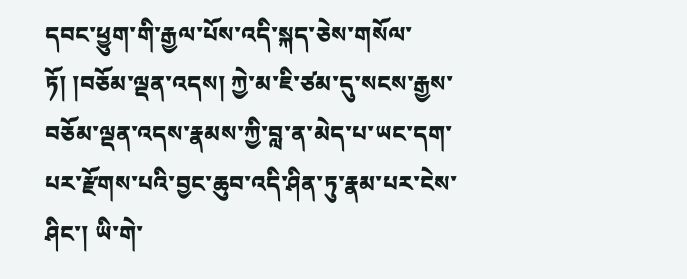དབང་ཕྱུག་གི་རྒྱལ་པོས་འདི་སྐད་ཅེས་གསོལ་ཏོ། །བཅོམ་ལྡན་འདས། ཀྱེ་མ་ཇི་ཙམ་དུ་སངས་རྒྱས་བཅོམ་ལྡན་འདས་རྣམས་ཀྱི་བླ་ན་མེད་པ་ཡང་དག་པར་རྫོགས་པའི་བྱང་ཆུབ་འདི་ཤིན་ཏུ་རྣམ་པར་ངེས་ཤིང་། ཡི་གེ་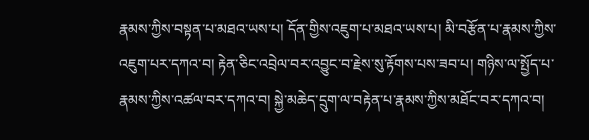རྣམས་ཀྱིས་བསྟན་པ་མཐའ་ཡས་པ། དོན་གྱིས་འཇུག་པ་མཐའ་ཡས་པ། མི་བརྩོན་པ་རྣམས་ཀྱིས་འཇུག་པར་དཀའ་བ། རྟེན་ཅིང་འབྲེལ་བར་འབྱུང་བ་རྗེས་སུ་རྟོགས་པས་ཟབ་པ། གཉིས་ལ་སྤྱོད་པ་རྣམས་ཀྱིས་འཚལ་བར་དཀའ་བ། སྐྱེ་མཆེད་དྲུག་ལ་བརྟེན་པ་རྣམས་ཀྱིས་མཐོང་བར་དཀའ་བ།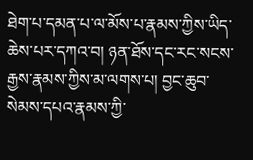ཐེག་པ་དམན་པ་ལ་མོས་པ་རྣམས་ཀྱིས་ཡིད་ཆེས་པར་དཀའ་བ། ཉན་ཐོས་དང་རང་སངས་རྒྱས་རྣམས་ཀྱིས་མ་ལགས་པ། བྱང་ཆུབ་སེམས་དཔའ་རྣམས་ཀྱི་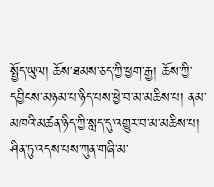སྤྱོད་ཡུལ། ཆོས་ཐམས་ཅད་ཀྱི་ཕྱག་རྒྱ། ཆོས་ཀྱི་དབྱིངས་མཉམ་པ་ཉིད་པས་ཕྱེ་བ་མ་མཆིས་པ། ནམ་མཁའི་མཚན་ཉིད་ཀྱི་སླད་དུ་འགྱུར་བ་མ་མཆིས་པ། ཤིན་ཏུ་འདས་པས་ཀུན་གཞི་མ་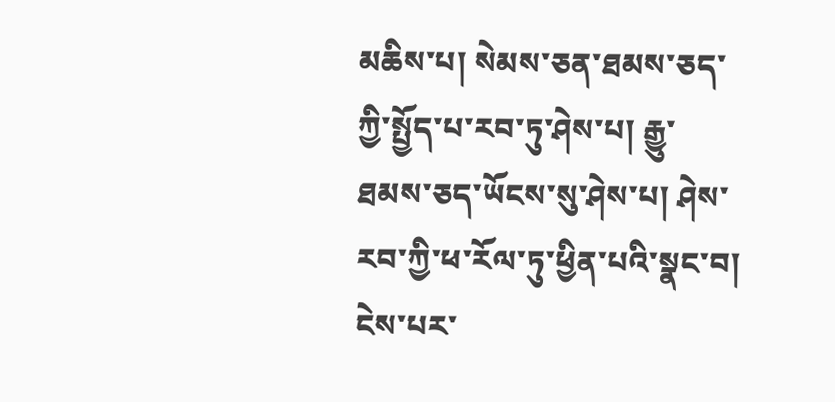མཆིས་པ། སེམས་ཅན་ཐམས་ཅད་ཀྱི་སྤྱོད་པ་རབ་ཏུ་ཤེས་པ། རྒྱུ་ཐམས་ཅད་ཡོངས་སུ་ཤེས་པ། ཤེས་རབ་ཀྱི་ཕ་རོལ་ཏུ་ཕྱིན་པའི་སྣང་བ། ངེས་པར་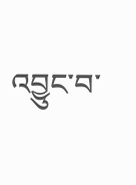འབྱུང་བ་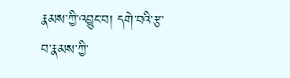རྣམས་ཀྱི་འབྱུང་བ། དགེ་བའི་རྩ་བ་རྣམས་ཀྱི་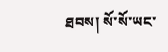ཐབས། སོ་སོ་ཡང་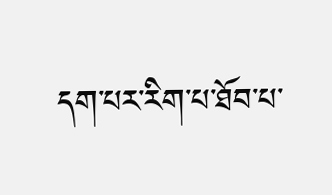དག་པར་རིག་པ་ཐོབ་པ་